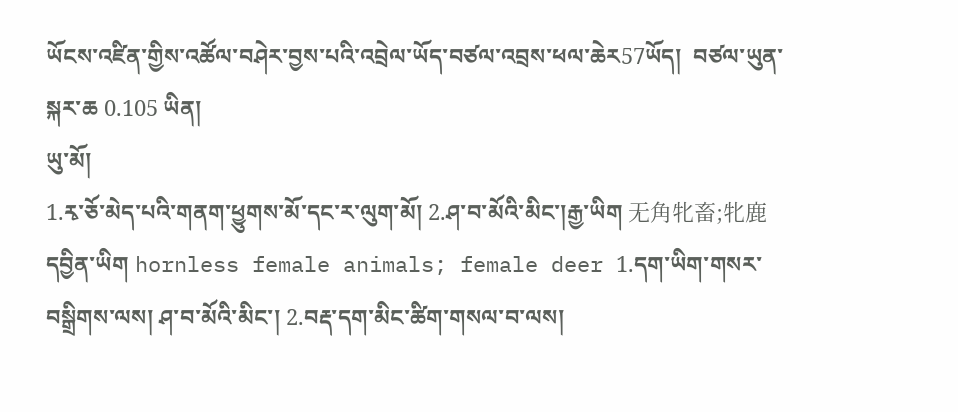ཡོངས་འཛིན་གྱིས་འཚོལ་བཤེར་བྱས་པའི་འབྲེལ་ཡོད་བཙལ་འབྲས་ཕལ་ཆེར57ཡོད།  བཙལ་ཡུན་སྐར་ཆ 0.105 ཡིན།
ཡུ་མོ།
1.རྭ་ཅོ་མེད་པའི་གནག་ཕྱུགས་མོ་དང་ར་ལུག་མོ། 2.ཤ་བ་མོའི་མིང་།རྒྱ་ཡིག 无角牝畜;牝鹿 དབྱིན་ཡིག hornless female animals; female deer 1.དག་ཡིག་གསར་བསྒྲིགས་ལས། ཤ་བ་མོའི་མིང་། 2.བརྡ་དག་མིང་ཚིག་གསལ་བ་ལས།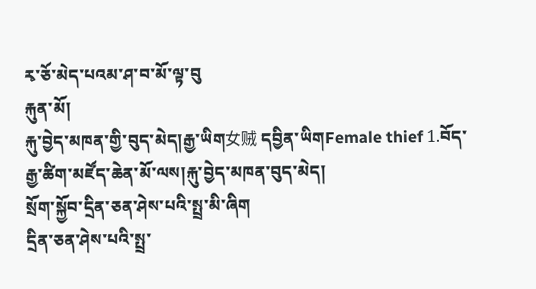རྭ་ཅོ་མེད་པའམ་ཤ་བ་མོ་ལྟ་བུ
རྐུན་མོ།
རྐུ་བྱེད་མཁན་གྱི་བུད་མེད།རྒྱ་ཡིག女贼 དབྱིན་ཡིགFemale thief 1.བོད་རྒྱ་ཚིག་མཛོད་ཆེན་མོ་ལས།རྐུ་བྱེད་མཁན་བུད་མེད།
སྲོག་སྐྱོབ་དྲིན་ཅན་ཤེས་པའི་སྤྲ་མི་ཞིག
དྲིན་ཅན་ཤེས་པའི་སྤྲ་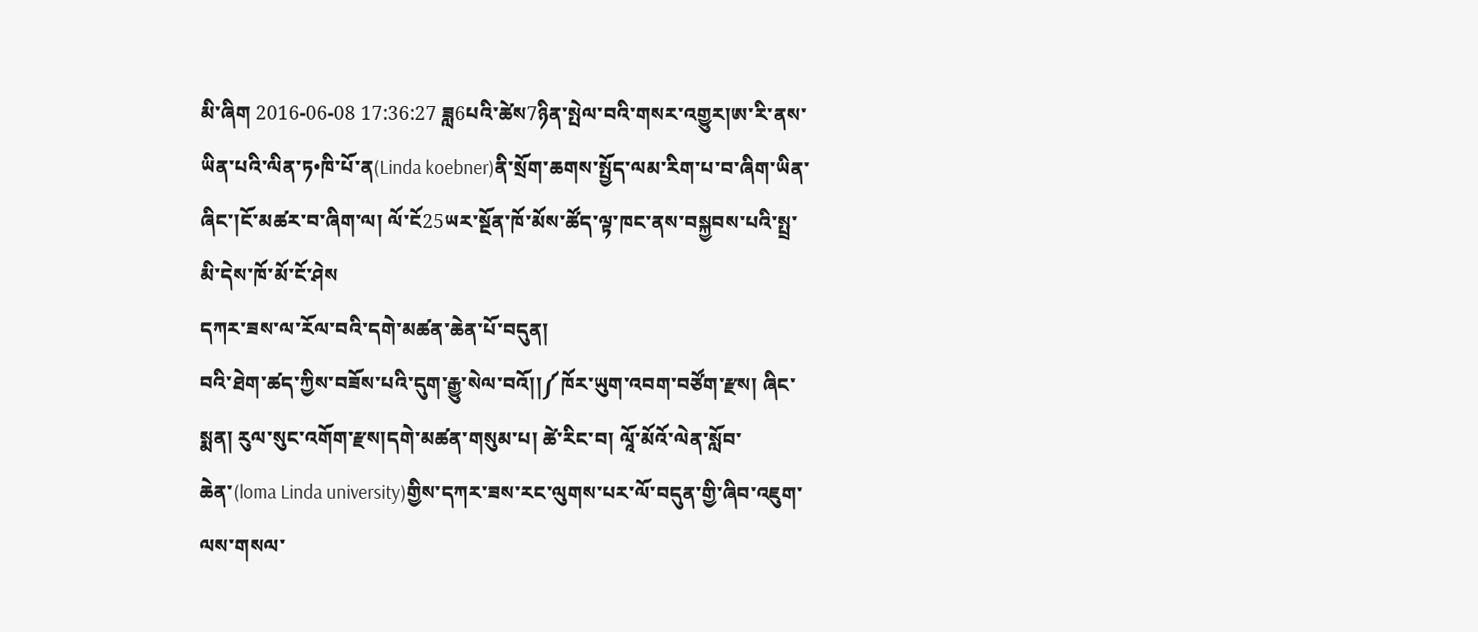མི་ཞིག 2016-06-08 17:36:27 ཟླ6པའི་ཚེས7ཉིན་སྤེལ་བའི་གསར་འགྱུར།ཨ་རི་ནས་ཡིན་པའི་ལིན་ཏ•ཁི་པོ་ན(Linda koebner)ནི་སྲོག་ཆགས་སྤྱོད་ལམ་རིག་པ་བ་ཞིག་ཡིན་ཞིང་།ངོ་མཚར་བ་ཞིག་ལ། ལོ་ངོ25ཡར་སྔོན་ཁོ་མོས་ཚོད་ལྟ་ཁང་ནས་བསྐྱབས་པའི་སྤྲ་མི་དེས་ཁོ་མོ་ངོ་ཤེས
དཀར་ཟས་ལ་རོལ་བའི་དགེ་མཚན་ཆེན་པོ་བདུན།
བའི་ཐེག་ཚད་ཀྱིས་བཟོས་པའི་དུག་རྒྱུ་སེལ་བའོ།།༼ཁོར་ཡུག་འབག་བཙོག་རྫས། ཞིང་སྨན། རུལ་སུང་འགོག་རྫས།དགེ་མཚན་གསུམ་པ། ཚེ་རིང་བ། ལཱོ་མོའོ་ལེན་སློབ་ཆེན་(loma Linda university)གྱིས་དཀར་ཟས་རང་ལུགས་པར་ལོ་བདུན་གྱི་ཞིབ་འཇུག་ལས་གསལ་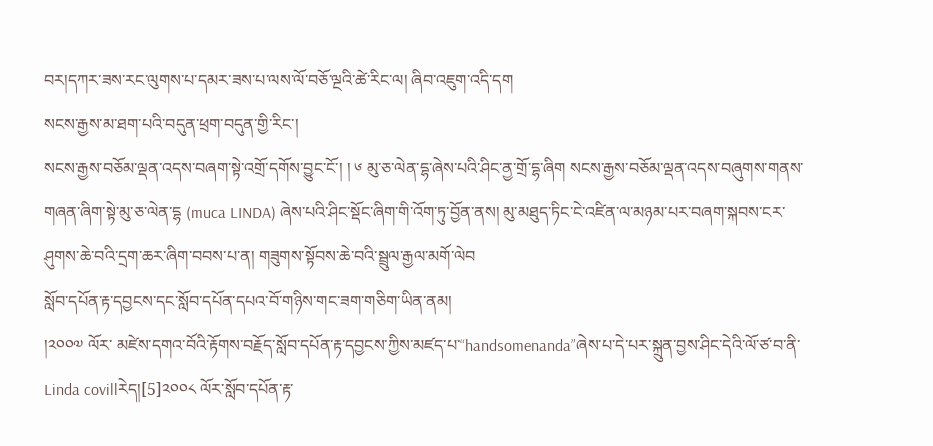བར།དཀར་ཟས་རང་ལུགས་པ་དམར་ཟས་པ་ལས་ལོ་བཅོ་ལྔའི་ཚེ་རིང་ལ། ཞིབ་འཇུག་འདི་དག
སངས་རྒྱས་མ་ཐག་པའི་བདུན་ཕྲག་བདུན་གྱི་རིང་།
སངས་རྒྱས་བཅོམ་ལྡན་འདས་བཞག་སྟེ་འགྲོ་དགོས་བྱུང་ངོ་། ། ༦ མུ་ཅ་ལེན་དྷ་ཞེས་པའི་ཤིང་ནྱ་གྲོ་དྷ་ཞིག སངས་རྒྱས་བཅོམ་ལྡན་འདས་བཞུགས་གནས་གཞན་ཞིག་སྟེ་མུ་ཅ་ལེན་དྷ (muca LINDA) ཞེས་པའི་ཤིང་སྡོང་ཞིག་གི་འོག་ཏུ་བྱོན་ནས། མུ་མཐུད་ཏིང་ངེ་འཛིན་ལ་མཉམ་པར་བཞག་སྐབས་ངར་ཤུགས་ཆེ་བའི་དྲག་ཆར་ཞིག་བབས་པ་ན། གཟུགས་སྟོབས་ཆེ་བའི་སྦྲུལ་རྒྱལ་མགོ་ལེབ
སློབ་དཔོན་རྟ་དབྱངས་དང་སློབ་དཔོན་དཔའ་བོ་གཉིས་གང་ཟག་གཅིག་ཡིན་ནམ།
།༢༠༠༧ ལོར་ མཛེས་དགའ་བོའི་རྟོགས་བརྗོད་སློབ་དཔོན་རྟ་དབྱངས་ཀྱིས་མཛད་པ་“handsomenanda”ཞེས་པ་དེ་པར་སྐྲུན་བྱས་ཤིང་དེའི་ལོ་ཙ་བ་ནི་Linda covillརེད།[5]༢༠༠༨ ལོར་སློབ་དཔོན་རྟ་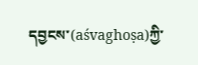དབྱངས་(aśvaghoṣa)ཀྱི་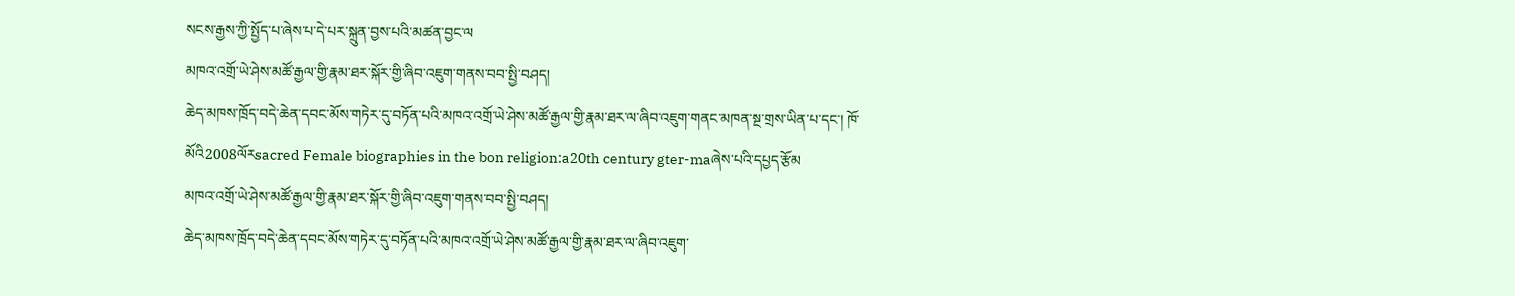སངས་རྒྱས་ཀྱི་སྤྱོད་པ་ཞེས་པ་དེ་པར་སྐྲུན་བྱས་པའི་མཚན་བྱང་ལ
མཁའ་འགྲོ་ཡེ་ཤེས་མཚོ་རྒྱལ་གྱི་རྣམ་ཐར་སྐོར་གྱི་ཞིབ་འཇུག་གནས་བབ་སྤྱི་བཤད།
ཆེད་མཁས་ཁྲོད་བདེ་ཆེན་དབང་མོས་གཏེར་དུ་བཏོན་པའི་མཁའ་འགྲོ་ཡེ་ཤེས་མཚོ་རྒྱལ་གྱི་རྣམ་ཐར་ལ་ཞིབ་འཇུག་གནང་མཁན་སྔ་གྲས་ཡིན་པ་དང་། ཁོ་མོའི2008ལོརsacred Female biographies in the bon religion:a20th century gter-maཞེས་པའི་དཔྱད་རྩོམ
མཁའ་འགྲོ་ཡེ་ཤེས་མཚོ་རྒྱལ་གྱི་རྣམ་ཐར་སྐོར་གྱི་ཞིབ་འཇུག་གནས་བབ་སྤྱི་བཤད།
ཆེད་མཁས་ཁྲོད་བདེ་ཆེན་དབང་མོས་གཏེར་དུ་བཏོན་པའི་མཁའ་འགྲོ་ཡེ་ཤེས་མཚོ་རྒྱལ་གྱི་རྣམ་ཐར་ལ་ཞིབ་འཇུག་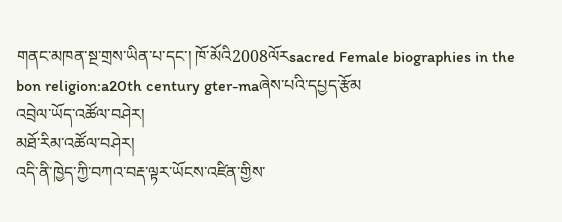གནང་མཁན་སྔ་གྲས་ཡིན་པ་དང་། ཁོ་མོའི2008ལོརsacred Female biographies in the bon religion:a20th century gter-maཞེས་པའི་དཔྱད་རྩོམ
འབྲེལ་ཡོད་འཚོལ་བཤེར།
མཐོ་རིམ་འཚོལ་བཤེར།
འདི་ནི་ཁྱེད་ཀྱི་བཀའ་བརྡ་ལྟར་ཡོངས་འཛིན་གྱིས་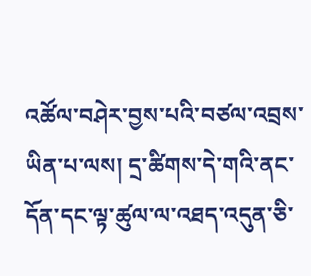འཚོལ་བཤེར་བྱས་པའི་བཙལ་འབྲས་ཡིན་པ་ལས། དྲ་ཚིགས་དེ་གའི་ནང་དོན་དང་ལྟ་ཚུལ་ལ་འཐད་འདུན་ཅི་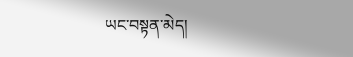ཡང་བསྟན་མེད།